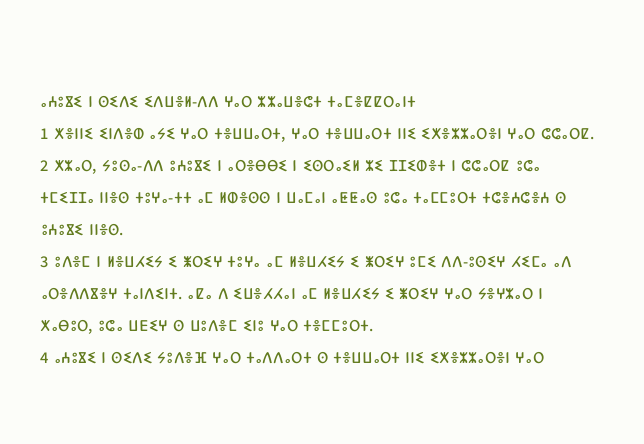ⴰⵄⵓⴵⵉ ⵏ ⵙⵉⴷⵉ ⵉⴷⵡⴻⵍ-ⴷⴷ ⵖⴰⵔ ⵣⵣⴰⵡⴻⵛⵜ ⵜⴰⵎⴻⵇⵇⵔⴰⵏⵜ
1 ⵅⴻⵏⵏⵉ ⵉⵏⴷⴻⵀ ⴰⵢⵉ ⵖⴰⵔ ⵜⴻⵡⵡⴰⵔⵜ, ⵖⴰⵔ ⵜⴻⵡⵡⴰⵔⵜ ⵏⵏⵉ ⵉⵅⴻⵣⵣⴰⵔⴻⵏ ⵖⴰⵔ ⵛⵛⴰⵔⵇ.
2 ⵅⵣⴰⵔ, ⵢⵓⵙⴰ-ⴷⴷ ⵓⵄⵓⴵⵉ ⵏ ⴰⵔⴻⴱⴱⵉ ⵏ ⵉⵙⵔⴰⵉⵍ ⵣⵉ ⵊⵊⵉⵀⴻⵜ ⵏ ⵛⵛⴰⵔⵇ ⵓⵛⴰ ⵜⵎⵉⵊⵊⴰ ⵏⵏⴻⵙ ⵜⵓⵖⴰ-ⵜⵜ ⴰⵎ ⵍⵀⴻⵙⵙ ⵏ ⵡⴰⵎⴰⵏ ⴰⵟⵟⴰⵙ ⵓⵛⴰ ⵜⴰⵎⵎⵓⵔⵜ ⵜⵛⴻⵄⵛⴻⵄ ⵙ ⵓⵄⵓⴵⵉ ⵏⵏⴻⵙ.
3 ⵓⴷⴻⵎ ⵏ ⵍⴻⵡⵃⵉⵢ ⵉ ⵥⵔⵉⵖ ⵜⵓⵖⴰ ⴰⵎ ⵍⴻⵡⵃⵉⵢ ⵉ ⵥⵔⵉⵖ ⵓⵎⵉ ⴷⴷ-ⵓⵙⵉⵖ ⵃⵉⵎⴰ ⴰⴷ ⴰⵔⴻⴷⴷⴵⴻⵖ ⵜⴰⵏⴷⵉⵏⵜ. ⴰⵇⴰ ⴷ ⵉⵡⴻⵃⵃⴰⵏ ⴰⵎ ⵍⴻⵡⵃⵉⵢ ⵉ ⵥⵔⵉⵖ ⵖⴰⵔ ⵢⴻⵖⵣⴰⵔ ⵏ ⵅⴰⴱⵓⵔ, ⵓⵛⴰ ⵡⴹⵉⵖ ⵙ ⵡⵓⴷⴻⵎ ⵉⵏⵓ ⵖⴰⵔ ⵜⴻⵎⵎⵓⵔⵜ.
4 ⴰⵄⵓⴵⵉ ⵏ ⵙⵉⴷⵉ ⵢⵓⴷⴻⴼ ⵖⴰⵔ ⵜⴰⴷⴷⴰⵔⵜ ⵙ ⵜⴻⵡⵡⴰⵔⵜ ⵏⵏⵉ ⵉⵅⴻⵣⵣⴰⵔⴻⵏ ⵖⴰⵔ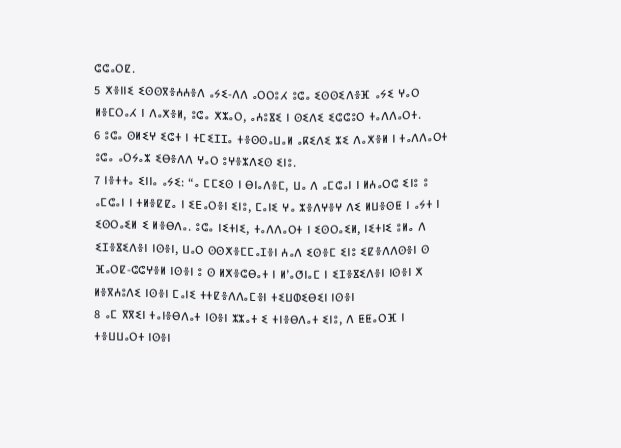ⵛⵛⴰⵔⵇ.
5 ⵅⴻⵏⵏⵉ ⵉⵙⵙⴳⴻⵄⵄⴻⴷ ⴰⵢⵉ-ⴷⴷ ⴰⵔⵔⵓⵃ ⵓⵛⴰ ⵉⵙⵙⵉⴷⴻⴼ ⴰⵢⵉ ⵖⴰⵔ ⵍⴻⵎⵔⴰⵃ ⵏ ⴷⴰⵅⴻⵍ, ⵓⵛⴰ ⵅⵣⴰⵔ, ⴰⵄⵓⴵⵉ ⵏ ⵙⵉⴷⵉ ⵉⵛⵛⵓⵔ ⵜⴰⴷⴷⴰⵔⵜ.
6 ⵓⵛⴰ ⵙⵍⵉⵖ ⵉⵛⵜ ⵏ ⵜⵎⵉⵊⵊⴰ ⵜⴻⵙⵙⴰⵡⴰⵍ ⴰⴽⵉⴷⵉ ⵣⵉ ⴷⴰⵅⴻⵍ ⵏ ⵜⴰⴷⴷⴰⵔⵜ ⵓⵛⴰ ⴰⵔⵢⴰⵣ ⵉⴱⴻⴷⴷ ⵖⴰⵔ ⵓⵖⴻⵣⴷⵉⵙ ⵉⵏⵓ.
7 ⵏⴻⵜⵜⴰ ⵉⵏⵏⴰ ⴰⵢⵉ: “ⴰ ⵎⵎⵉⵙ ⵏ ⴱⵏⴰⴷⴻⵎ, ⵡⴰ ⴷ ⴰⵎⵛⴰⵏ ⵏ ⵍⵄⴰⵔⵛ ⵉⵏⵓ ⵓ ⴰⵎⵛⴰⵏ ⵏ ⵜⵍⴻⵇⵇⴰ ⵏ ⵉⴹⴰⵔⴻⵏ ⵉⵏⵓ, ⵎⴰⵏⵉ ⵖⴰ ⵣⴻⴷⵖⴻⵖ ⴷⵉ ⵍⵡⴻⵙⵟ ⵏ ⴰⵢⵜ ⵏ ⵉⵙⵔⴰⵉⵍ ⵉ ⵍⴻⴱⴷⴰ. ⵓⵛⴰ ⵏⵉⵜⵏⵉ, ⵜⴰⴷⴷⴰⵔⵜ ⵏ ⵉⵙⵔⴰⵉⵍ, ⵏⵉⵜⵏⵉ ⵓⵍⴰ ⴷ ⵉⵊⴻⴵⵉⴷⴻⵏ ⵏⵙⴻⵏ, ⵡⴰⵔ ⵙⵙⵅⴻⵎⵎⴰⵊⴻⵏ ⵄⴰⴷ ⵉⵙⴻⵎ ⵉⵏⵓ ⵉⵇⴻⴷⴷⵙⴻⵏ ⵙ ⴼⴰⵔⵇ-ⵛⵛⵖⴻⵍ ⵏⵙⴻⵏ ⵓ ⵙ ⵍⵅⴻⵛⴱⴰⵜ ⵏ ⵍ’ⴰⵚⵏⴰⵎ ⵏ ⵉⵊⴻⴵⵉⴷⴻⵏ ⵏⵙⴻⵏ ⵅ ⵍⴻⴳⵄⵓⴷⵉ ⵏⵙⴻⵏ ⵎⴰⵏⵉ ⵜⵜⵇⴻⴷⴷⴰⵎⴻⵏ ⵜⵉⵡⵀⵉⴱⵉⵏ ⵏⵙⴻⵏ
8 ⴰⵎ ⴳⴳⵉⵏ ⵜⴰⵏⴻⴱⴷⴰⵜ ⵏⵙⴻⵏ ⵣⵣⴰⵜ ⵉ ⵜⵏⴻⴱⴷⴰⵜ ⵉⵏⵓ, ⴷ ⵟⵟⴰⵔⴼ ⵏ ⵜⴻⵡⵡⴰⵔⵜ ⵏⵙⴻⵏ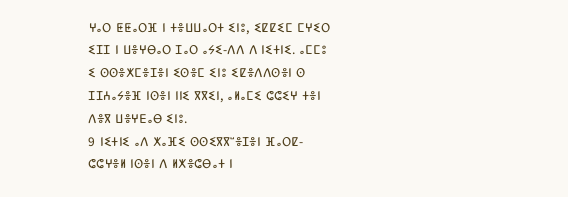ⵖⴰⵔ ⵟⵟⴰⵔⴼ ⵏ ⵜⴻⵡⵡⴰⵔⵜ ⵉⵏⵓ, ⵉⵇⵇⵉⵎ ⵎⵖⵉⵔ ⵉⵊⵊ ⵏ ⵡⴻⵖⴱⴰⵔ ⵊⴰⵔ ⴰⵢⵉ-ⴷⴷ ⴷ ⵏⵉⵜⵏⵉ. ⴰⵎⵎⵓ ⵉ ⵙⵙⴻⵅⵎⴻⵊⴻⵏ ⵉⵙⴻⵎ ⵉⵏⵓ ⵉⵇⴻⴷⴷⵙⴻⵏ ⵙ ⵊⵊⵄⴰⵢⴻⴼ ⵏⵙⴻⵏ ⵏⵏⵉ ⴳⴳⵉⵏ, ⴰⵍⴰⵎⵉ ⵛⵛⵉⵖ ⵜⴻⵏ ⴷⴻⴳ ⵡⴻⵖⴹⴰⴱ ⵉⵏⵓ.
9 ⵏⵉⵜⵏⵉ ⴰⴷ ⵅⴰⴼⵉ ⵙⵙⵉⴳⴳⵯⴻⵊⴻⵏ ⴼⴰⵔⵇ-ⵛⵛⵖⴻⵍ ⵏⵙⴻⵏ ⴷ ⵍⵅⴻⵛⴱⴰⵜ ⵏ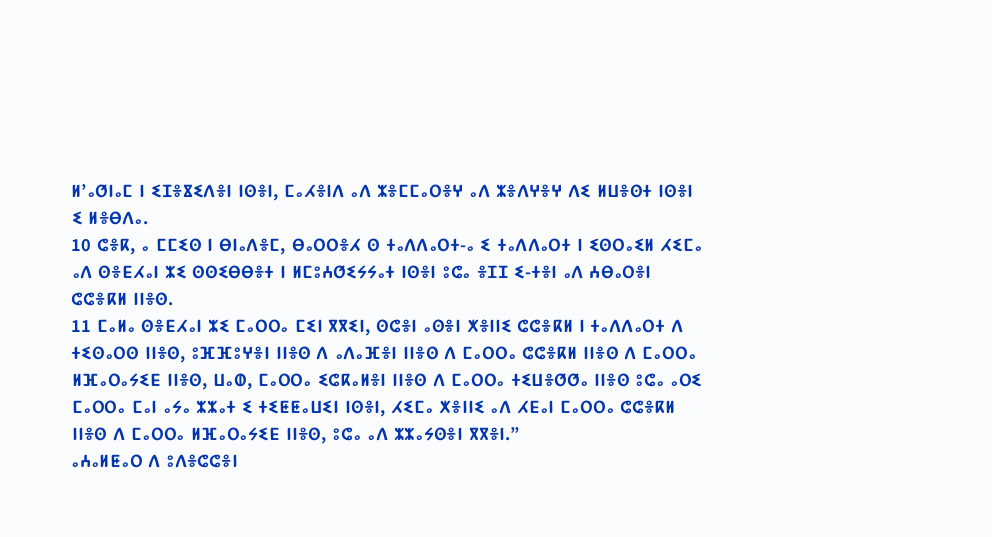ⵍ’ⴰⵚⵏⴰⵎ ⵏ ⵉⵊⴻⴵⵉⴷⴻⵏ ⵏⵙⴻⵏ, ⵎⴰⵃⴻⵏⴷ ⴰⴷ ⵣⴻⵎⵎⴰⵔⴻⵖ ⴰⴷ ⵣⴻⴷⵖⴻⵖ ⴷⵉ ⵍⵡⴻⵙⵜ ⵏⵙⴻⵏ ⵉ ⵍⴻⴱⴷⴰ.
10 ⵛⴻⴽ, ⴰ ⵎⵎⵉⵙ ⵏ ⴱⵏⴰⴷⴻⵎ, ⴱⴰⵔⵔⴻⵃ ⵙ ⵜⴰⴷⴷⴰⵔⵜ-ⴰ ⵉ ⵜⴰⴷⴷⴰⵔⵜ ⵏ ⵉⵙⵔⴰⵉⵍ ⵃⵉⵎⴰ ⴰⴷ ⵙⴻⴹⵃⴰⵏ ⵣⵉ ⵙⵙⵉⴱⴱⴻⵜ ⵏ ⵍⵎⵓⵄⵚⵉⵢⵢⴰⵜ ⵏⵙⴻⵏ ⵓⵛⴰ ⴻⵊⵊ ⵉ-ⵜⴻⵏ ⴰⴷ ⵄⴱⴰⵔⴻⵏ ⵛⵛⴻⴽⵍ ⵏⵏⴻⵙ.
11 ⵎⴰⵍⴰ ⵙⴻⴹⵃⴰⵏ ⵣⵉ ⵎⴰⵔⵔⴰ ⵎⵉⵏ ⴳⴳⵉⵏ, ⵙⵛⴻⵏ ⴰⵙⴻⵏ ⵅⴻⵏⵏⵉ ⵛⵛⴻⴽⵍ ⵏ ⵜⴰⴷⴷⴰⵔⵜ ⴷ ⵜⵉⵙⴰⵔⵙ ⵏⵏⴻⵙ, ⵓⴼⴼⵓⵖⴻⵏ ⵏⵏⴻⵙ ⴷ ⴰⴷⴰⴼⴻⵏ ⵏⵏⴻⵙ ⴷ ⵎⴰⵔⵔⴰ ⵛⵛⴻⴽⵍ ⵏⵏⴻⵙ ⴷ ⵎⴰⵔⵔⴰ ⵍⴼⴰⵔⴰⵢⵉⴹ ⵏⵏⴻⵙ, ⵡⴰⵀ, ⵎⴰⵔⵔⴰ ⵉⵛⴽⴰⵍⴻⵏ ⵏⵏⴻⵙ ⴷ ⵎⴰⵔⵔⴰ ⵜⵉⵡⴻⵚⵚⴰ ⵏⵏⴻⵙ ⵓⵛⴰ ⴰⵔⵉ ⵎⴰⵔⵔⴰ ⵎⴰⵏ ⴰⵢⴰ ⵣⵣⴰⵜ ⵉ ⵜⵉⵟⵟⴰⵡⵉⵏ ⵏⵙⴻⵏ, ⵃⵉⵎⴰ ⵅⴻⵏⵏⵉ ⴰⴷ ⵃⴹⴰⵏ ⵎⴰⵔⵔⴰ ⵛⵛⴻⴽⵍ ⵏⵏⴻⵙ ⴷ ⵎⴰⵔⵔⴰ ⵍⴼⴰⵔⴰⵢⵉⴹ ⵏⵏⴻⵙ, ⵓⵛⴰ ⴰⴷ ⵣⵣⴰⵢⵙⴻⵏ ⴳⴳⴻⵏ.”
ⴰⵄⴰⵍⵟⴰⵔ ⴷ ⵓⴷⴻⵛⵛⴻⵏ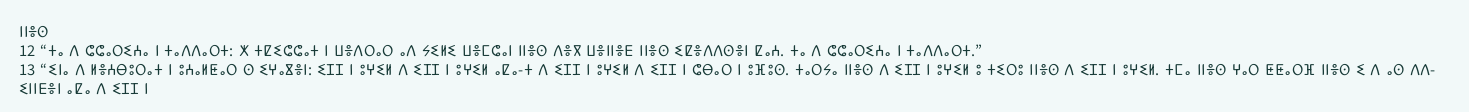ⵏⵏⴻⵙ
12 “ⵜⴰ ⴷ ⵛⵛⴰⵔⵉⵄⴰ ⵏ ⵜⴰⴷⴷⴰⵔⵜ: ⵅ ⵜⵇⵉⵛⵛⴰⵜ ⵏ ⵡⴻⴷⵔⴰⵔ ⴰⴷ ⵢⵉⵍⵉ ⵡⴻⵎⵛⴰⵏ ⵏⵏⴻⵙ ⴷⴻⴳ ⵡⴻⵏⵏⴻⴹ ⵏⵏⴻⵙ ⵉⵇⴻⴷⴷⵙⴻⵏ ⵇⴰⵄ. ⵜⴰ ⴷ ⵛⵛⴰⵔⵉⵄⴰ ⵏ ⵜⴰⴷⴷⴰⵔⵜ.”
13 “ⵉⵏⴰ ⴷ ⵍⴻⵄⴱⵓⵔⴰⵜ ⵏ ⵓⵄⴰⵍⵟⴰⵔ ⵙ ⵉⵖⴰⴵⴻⵏ: ⵉⵊⵊ ⵏ ⵓⵖⵉⵍ ⴷ ⵉⵊⵊ ⵏ ⵓⵖⵉⵍ ⴰⵇⴰ-ⵜ ⴷ ⵉⵊⵊ ⵏ ⵓⵖⵉⵍ ⴷ ⵉⵊⵊ ⵏ ⵛⴱⴰⵔ ⵏ ⵓⴼⵓⵙ. ⵜⴰⵔⵢⴰ ⵏⵏⴻⵙ ⴷ ⵉⵊⵊ ⵏ ⵓⵖⵉⵍ ⵓ ⵜⵉⵔⵓ ⵏⵏⴻⵙ ⴷ ⵉⵊⵊ ⵏ ⵓⵖⵉⵍ. ⵜⵎⴰ ⵏⵏⴻⵙ ⵖⴰⵔ ⵟⵟⴰⵔⴼ ⵏⵏⴻⵙ ⵉ ⴷ ⴰⵙ ⴷⴷ-ⵉⵏⵏⴹⴻⵏ ⴰⵇⴰ ⴷ ⵉⵊⵊ ⵏ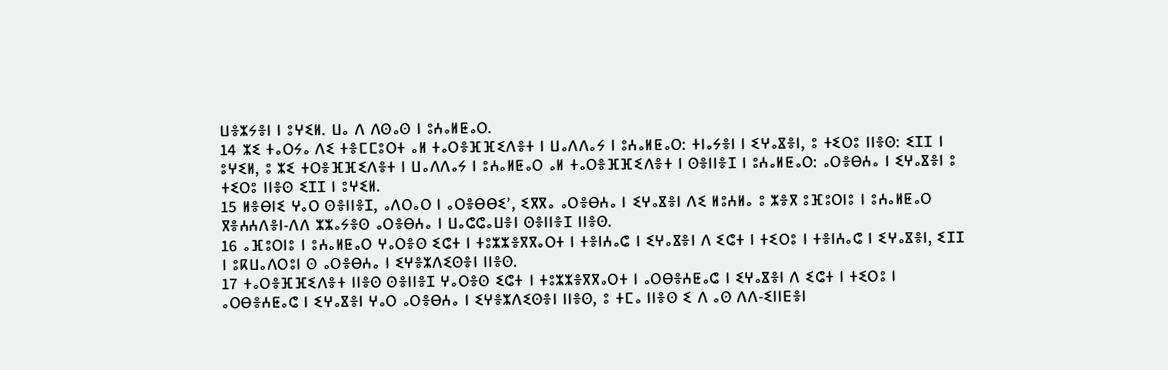ⵡⴻⵣⵢⴻⵏ ⵏ ⵓⵖⵉⵍ. ⵡⴰ ⴷ ⴷⵙⴰⵙ ⵏ ⵓⵄⴰⵍⵟⴰⵔ.
14 ⵣⵉ ⵜⴰⵔⵢⴰ ⴷⵉ ⵜⴻⵎⵎⵓⵔⵜ ⴰⵍ ⵜⴰⵔⴻⴼⴼⵉⴷⴻⵜ ⵏ ⵡⴰⴷⴷⴰⵢ ⵏ ⵓⵄⴰⵍⵟⴰⵔ: ⵜⵏⴰⵢⴻⵏ ⵏ ⵉⵖⴰⴵⴻⵏ, ⵓ ⵜⵉⵔⵓ ⵏⵏⴻⵙ: ⵉⵊⵊ ⵏ ⵓⵖⵉⵍ, ⵓ ⵣⵉ ⵜⵔⴻⴼⴼⵉⴷⴻⵜ ⵏ ⵡⴰⴷⴷⴰⵢ ⵏ ⵓⵄⴰⵍⵟⴰⵔ ⴰⵍ ⵜⴰⵔⴻⴼⴼⵉⴷⴻⵜ ⵏ ⵙⴻⵏⵏⴻⵊ ⵏ ⵓⵄⴰⵍⵟⴰⵔ: ⴰⵔⴻⴱⵄⴰ ⵏ ⵉⵖⴰⴵⴻⵏ ⵓ ⵜⵉⵔⵓ ⵏⵏⴻⵙ ⵉⵊⵊ ⵏ ⵓⵖⵉⵍ.
15 ⵍⴻⴱⵏⵉ ⵖⴰⵔ ⵙⴻⵏⵏⴻⵊ, ⴰⴷⵔⴰⵔ ⵏ ⴰⵔⴻⴱⴱⵉ’, ⵉⴳⴳⴰ ⴰⵔⴻⴱⵄⴰ ⵏ ⵉⵖⴰⴵⴻⵏ ⴷⵉ ⵍⵓⵄⵍⴰ ⵓ ⵣⴻⴳ ⵓⴼⵓⵔⵏⵓ ⵏ ⵓⵄⴰⵍⵟⴰⵔ ⴳⴻⵄⵄⴷⴻⵏ-ⴷⴷ ⵣⵣⴰⵢⴻⵙ ⴰⵔⴻⴱⵄⴰ ⵏ ⵡⴰⵛⵛⴰⵡⴻⵏ ⵙⴻⵏⵏⴻⵊ ⵏⵏⴻⵙ.
16 ⴰⴼⵓⵔⵏⵓ ⵏ ⵓⵄⴰⵍⵟⴰⵔ ⵖⴰⵔⴻⵙ ⵉⵛⵜ ⵏ ⵜⵓⵣⵣⴻⴳⴳⴰⵔⵜ ⵏ ⵜⴻⵏⵄⴰⵛ ⵏ ⵉⵖⴰⴵⴻⵏ ⴷ ⵉⵛⵜ ⵏ ⵜⵉⵔⵓ ⵏ ⵜⴻⵏⵄⴰⵛ ⵏ ⵉⵖⴰⴵⴻⵏ, ⵉⵊⵊ ⵏ ⵓⴽⵡⴰⴷⵔⵓⵏ ⵙ ⴰⵔⴻⴱⵄⴰ ⵏ ⵉⵖⴻⵣⴷⵉⵙⴻⵏ ⵏⵏⴻⵙ.
17 ⵜⴰⵔⴻⴼⴼⵉⴷⴻⵜ ⵏⵏⴻⵙ ⵙⴻⵏⵏⴻⵊ ⵖⴰⵔⴻⵙ ⵉⵛⵜ ⵏ ⵜⵓⵣⵣⴻⴳⴳⴰⵔⵜ ⵏ ⴰⵔⴱⴻⵄⵟⴰⵛ ⵏ ⵉⵖⴰⴵⴻⵏ ⴷ ⵉⵛⵜ ⵏ ⵜⵉⵔⵓ ⵏ ⴰⵔⴱⴻⵄⵟⴰⵛ ⵏ ⵉⵖⴰⴵⴻⵏ ⵖⴰⵔ ⴰⵔⴻⴱⵄⴰ ⵏ ⵉⵖⴻⵣⴷⵉⵙⴻⵏ ⵏⵏⴻⵙ, ⵓ ⵜⵎⴰ ⵏⵏⴻⵙ ⵉ ⴷ ⴰⵙ ⴷⴷ-ⵉⵏⵏⴹⴻⵏ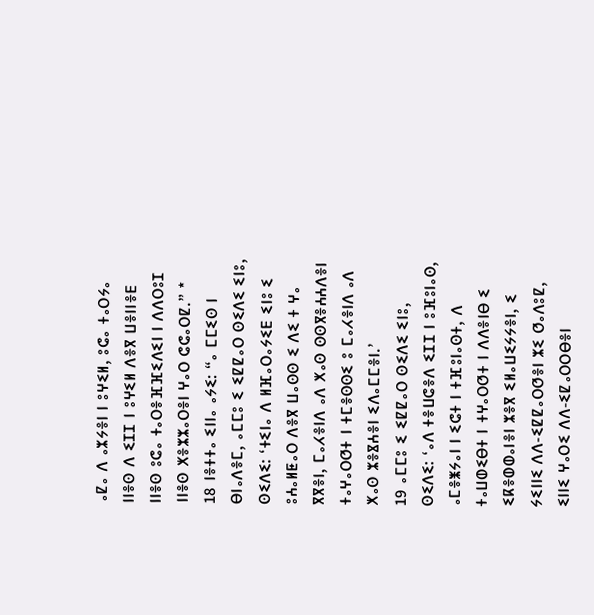ⴰⵇⴰ ⴷ ⴰⵣⵢⴻⵏ ⵏ ⵓⵖⵉⵍ, ⵓⵛⴰ ⵜⴰⵔⵢⴰ ⵏⵏⴻⵙ ⴷ ⵉⵊⵊ ⵏ ⵓⵖⵉⵍ ⴷⴻⴳ ⵡⴻⵏⵏⴻⴹ ⵏⵏⴻⵙ ⵓⵛⴰ ⵜⴰⵔⴻⴼⴼⵉⴷⵉⵏ ⵏ ⴷⴷⵔⵓⵊ ⵏⵏⴻⵙ ⵅⴻⵣⵣⴰⵔⴻⵏ ⵖⴰⵔ ⵛⵛⴰⵔⵇ.” *
18 ⵏⴻⵜⵜⴰ ⵉⵏⵏⴰ ⴰⵢⵉ: “ⴰ ⵎⵎⵉⵙ ⵏ ⴱⵏⴰⴷⴻⵎ, ⴰⵎⵎⵓ ⵉ ⵉⵇⵇⴰⵔ ⵙⵉⴷⵉ ⵉⵏⵓ, ⵙⵉⴷⵉ: ‘ⵜⵉⵏⴰ ⴷ ⵍⴼⴰⵔⴰⵢⵉⴹ ⵉⵏⵓ ⵉ ⵓⵄⴰⵍⵟⴰⵔ ⴷⴻⴳ ⵡⴰⵙⵙ ⵉ ⴷⵉ ⵜ ⵖⴰ ⴳⴳⴻⵏ, ⵎⴰⵃⴻⵏⴷ ⴰⴷ ⵅⴰⵙ ⵙⵙⴳⴻⵄⵄⴷⴻⵏ ⵜⴰⵖⴰⵔⵚⵜ ⵏ ⵜⵎⴻⵙⵙⵉ ⵓ ⵎⴰⵃⴻⵏⴷ ⴰⴷ ⵅⴰⵙ ⵣⴻⴵⵄⴻⵏ ⵉⴷⴰⵎⵎⴻⵏ.’
19 ⴰⵎⵎⵓ ⵉ ⵉⵇⵇⴰⵔ ⵙⵉⴷⵉ ⵉⵏⵓ, ⵙⵉⴷⵉ: ‘ⴰⴷ ⵜⴻⵡⵛⴻⴷ ⵉⵊⵊ ⵏ ⵓⴼⵓⵏⴰⵙ, ⴰⵎⴻⵥⵢⴰⵏ ⵏ ⵉⵛⵜ ⵏ ⵜⴼⵓⵏⴰⵙⵜ, ⴷ ⵜⴰⵡⵀⵉⴱⵜ ⵏ ⵜⵖⴰⵔⵚⵜ ⵏ ⴷⴷⴻⵏⴱ ⵉ ⵉⴽⴻⵀⵀⴰⵏⴻⵏ ⵣⴻⴳ ⵉⵍⴰⵡⵉⵢⵢⴻⵏ, ⵉ ⵢⵉⵏⵏⵉ ⴷⴷ-ⵉⵇⵇⴰⵔⵚⴻⵏ ⵣⵉ ⵚⴰⴷⵓⵇ, ⵉⵏⵏⵉ ⵖⴰⵔⵉ ⴷⴷ-ⵉⵇⴰⵔⵔⴱⴻⵏ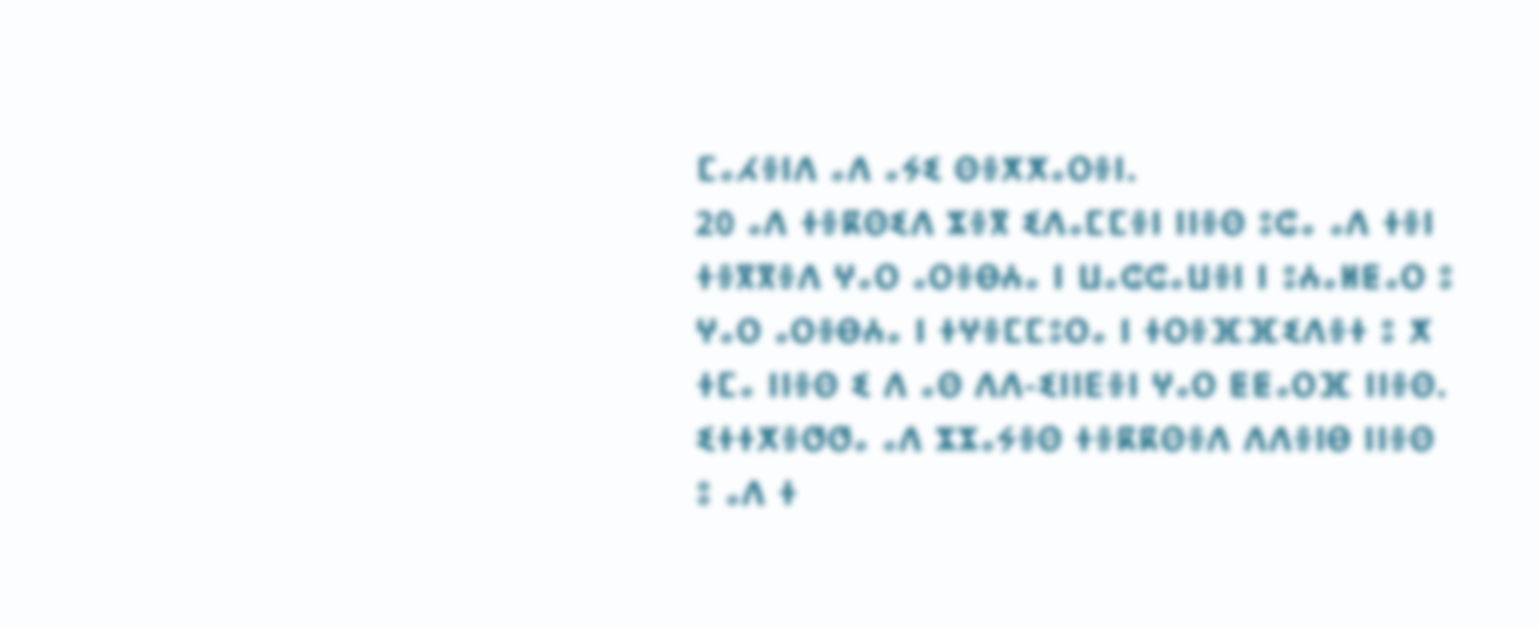ⵎⴰⵃⴻⵏⴷ ⴰⴷ ⴰⵢⵉ ⵙⴻⵅⵅⴰⵔⴻⵏ.
20 ⴰⴷ ⵜⴻⴽⵙⵉⴷ ⵣⴻⴳ ⵉⴷⴰⵎⵎⴻⵏ ⵏⵏⴻⵙ ⵓⵛⴰ ⴰⴷ ⵜⴻⵏ ⵜⴻⴳⴳⴻⴷ ⵖⴰⵔ ⴰⵔⴻⴱⵄⴰ ⵏ ⵡⴰⵛⵛⴰⵡⴻⵏ ⵏ ⵓⵄⴰⵍⵟⴰⵔ ⵓ ⵖⴰⵔ ⴰⵔⴻⴱⵄⴰ ⵏ ⵜⵖⴻⵎⵎⵓⵔⴰ ⵏ ⵜⵔⴻⴼⴼⵉⴷⴻⵜ ⵓ ⵅ ⵜⵎⴰ ⵏⵏⴻⵙ ⵉ ⴷ ⴰⵙ ⴷⴷ-ⵉⵏⵏⴹⴻⵏ ⵖⴰⵔ ⵟⵟⴰⵔⴼ ⵏⵏⴻⵙ. ⵉⵜⵜⵅⴻⵚⵚⴰ ⴰⴷ ⵣⵣⴰⵢⴻⵙ ⵜⴻⴽⴽⵙⴻⴷ ⴷⴷⴻⵏⴱ ⵏⵏⴻⵙ ⵓ ⴰⴷ ⵜ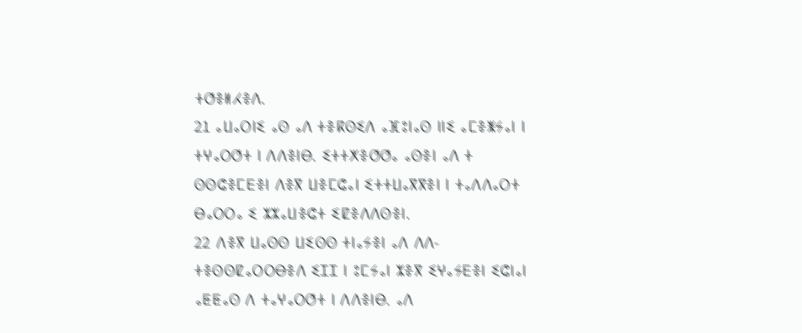ⵜⵚⴻⵍⵃⴻⴷ.
21 ⴰⵡⴰⵔⵏⵉ ⴰⵙ ⴰⴷ ⵜⴻⴽⵙⵉⴷ ⴰⴼⵓⵏⴰⵙ ⵏⵏⵉ ⴰⵎⴻⵥⵢⴰⵏ ⵏ ⵜⵖⴰⵔⵚⵜ ⵏ ⴷⴷⴻⵏⴱ. ⵉⵜⵜⵅⴻⵚⵚⴰ ⴰⵙⴻⵏ ⴰⴷ ⵜ ⵙⵙⵛⴻⵎⴹⴻⵏ ⴷⴻⴳ ⵡⴻⵎⵛⴰⵏ ⵉⵜⵜⵡⴰⴳⴳⴻⵏ ⵏ ⵜⴰⴷⴷⴰⵔⵜ ⴱⴰⵔⵔⴰ ⵉ ⵣⵣⴰⵡⴻⵛⵜ ⵉⵇⴻⴷⴷⵙⴻⵏ.
22 ⴷⴻⴳ ⵡⴰⵙⵙ ⵡⵉⵙⵙ ⵜⵏⴰⵢⴻⵏ ⴰⴷ ⴷⴷ-ⵜⴻⵙⵙⵇⴰⵔⵔⴱⴻⴷ ⵉⵊⵊ ⵏ ⵓⵎⵢⴰⵏ ⵣⴻⴳ ⵉⵖⴰⵢⴹⴻⵏ ⵉⵛⵏⴰⵏ ⴰⵟⵟⴰⵙ ⴷ ⵜⴰⵖⴰⵔⵚⵜ ⵏ ⴷⴷⴻⵏⴱ. ⴰⴷ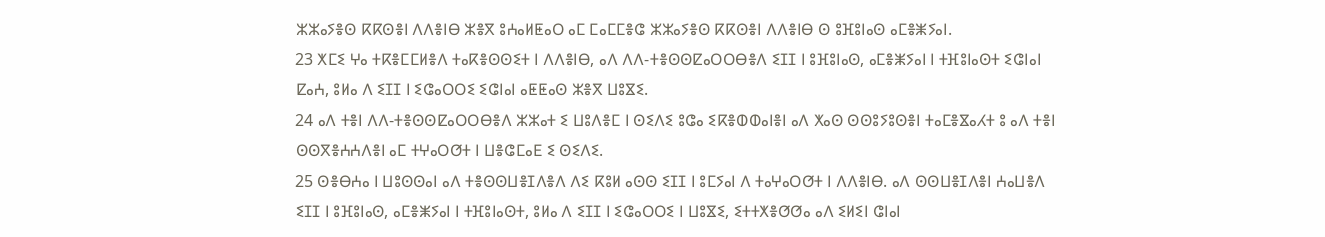ⵣⵣⴰⵢⴻⵙ ⴽⴽⵙⴻⵏ ⴷⴷⴻⵏⴱ ⵣⴻⴳ ⵓⵄⴰⵍⵟⴰⵔ ⴰⵎ ⵎⴰⵎⵎⴻⵛ ⵣⵣⴰⵢⴻⵙ ⴽⴽⵙⴻⵏ ⴷⴷⴻⵏⴱ ⵙ ⵓⴼⵓⵏⴰⵙ ⴰⵎⴻⵥⵢⴰⵏ.
23 ⵅⵎⵉ ⵖⴰ ⵜⴽⴻⵎⵎⵍⴻⴷ ⵜⴰⴽⴻⵙⵙⵉⵜ ⵏ ⴷⴷⴻⵏⴱ, ⴰⴷ ⴷⴷ-ⵜⴻⵙⵙⵇⴰⵔⵔⴱⴻⴷ ⵉⵊⵊ ⵏ ⵓⴼⵓⵏⴰⵙ, ⴰⵎⴻⵥⵢⴰⵏ ⵏ ⵜⴼⵓⵏⴰⵙⵜ ⵉⵛⵏⴰⵏ ⵇⴰⵄ, ⵓⵍⴰ ⴷ ⵉⵊⵊ ⵏ ⵉⵛⴰⵔⵔⵉ ⵉⵛⵏⴰⵏ ⴰⵟⵟⴰⵙ ⵣⴻⴳ ⵡⵓⴵⵉ.
24 ⴰⴷ ⵜⴻⵏ ⴷⴷ-ⵜⴻⵙⵙⵇⴰⵔⵔⴱⴻⴷ ⵣⵣⴰⵜ ⵉ ⵡⵓⴷⴻⵎ ⵏ ⵙⵉⴷⵉ ⵓⵛⴰ ⵉⴽⴻⵀⵀⴰⵏⴻⵏ ⴰⴷ ⵅⴰⵙ ⵙⵙⵓⵢⵓⵙⴻⵏ ⵜⴰⵎⴻⴵⴰⵃⵜ ⵓ ⴰⴷ ⵜⴻⵏ ⵙⵙⴳⴻⵄⵄⴷⴻⵏ ⴰⵎ ⵜⵖⴰⵔⵚⵜ ⵏ ⵡⴻⵛⵎⴰⴹ ⵉ ⵙⵉⴷⵉ.
25 ⵙⴻⴱⵄⴰ ⵏ ⵡⵓⵙⵙⴰⵏ ⴰⴷ ⵜⴻⵙⵙⵡⴻⵊⴷⴻⴷ ⴷⵉ ⴽⵓⵍ ⴰⵙⵙ ⵉⵊⵊ ⵏ ⵓⵎⵢⴰⵏ ⴷ ⵜⴰⵖⴰⵔⵚⵜ ⵏ ⴷⴷⴻⵏⴱ. ⴰⴷ ⵙⵙⵡⴻⵊⴷⴻⵏ ⵄⴰⵡⴻⴷ ⵉⵊⵊ ⵏ ⵓⴼⵓⵏⴰⵙ, ⴰⵎⴻⵥⵢⴰⵏ ⵏ ⵜⴼⵓⵏⴰⵙⵜ, ⵓⵍⴰ ⴷ ⵉⵊⵊ ⵏ ⵉⵛⴰⵔⵔⵉ ⵏ ⵡⵓⴵⵉ, ⵉⵜⵜⵅⴻⵚⵚⴰ ⴰⴷ ⵉⵍⵉⵏ ⵛⵏⴰⵏ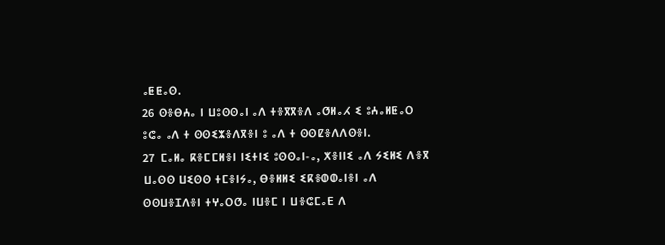ⴰⵟⵟⴰⵙ.
26 ⵙⴻⴱⵄⴰ ⵏ ⵡⵓⵙⵙⴰⵏ ⴰⴷ ⵜⴻⴳⴳⴻⴷ ⴰⵚⵍⴰⵃ ⵉ ⵓⵄⴰⵍⵟⴰⵔ ⵓⵛⴰ ⴰⴷ ⵜ ⵙⵙⵉⵣⴻⴷⴳⴻⵏ ⵓ ⴰⴷ ⵜ ⵙⵙⵇⴻⴷⴷⵙⴻⵏ.
27 ⵎⴰⵍⴰ ⴽⴻⵎⵎⵍⴻⵏ ⵏⵉⵜⵏⵉ ⵓⵙⵙⴰⵏ-ⴰ, ⵅⴻⵏⵏⵉ ⴰⴷ ⵢⵉⵍⵉ ⴷⴻⴳ ⵡⴰⵙⵙ ⵡⵉⵙⵙ ⵜⵎⴻⵏⵢⴰ, ⴱⴻⵍⵍⵉ ⵉⴽⴻⵀⵀⴰⵏⴻⵏ ⴰⴷ ⵙⵙⵡⴻⵊⴷⴻⵏ ⵜⵖⴰⵔⵚⴰ ⵏⵡⴻⵎ ⵏ ⵡⴻⵛⵎⴰⴹ ⴷ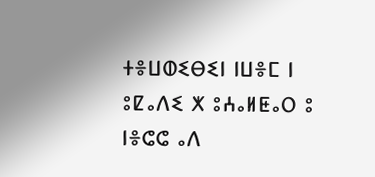ⵜⴻⵡⵀⵉⴱⵉⵏ ⵏⵡⴻⵎ ⵏ ⵓⵇⴰⴷⵉ ⵅ ⵓⵄⴰⵍⵟⴰⵔ ⵓ ⵏⴻⵛⵛ ⴰⴷ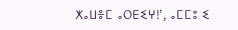ⵅⴰⵡⴻⵎ ⴰⵔⴹⵉⵖ!’, ⴰⵎⵎⵓ ⵉ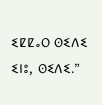ⵉⵇⵇⴰⵔ ⵙⵉⴷⵉ ⵉⵏⵓ, ⵙⵉⴷⵉ.”